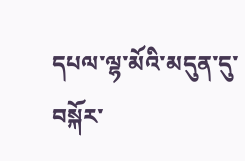དཔལ་ལྷ་མོའི་མདུན་དུ་བསྐོར་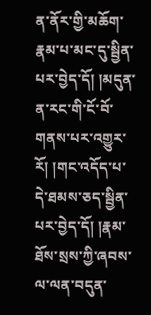ན་ནོར་གྱི་མཆོག་རྣམ་པ་མང་དུ་སྦྱིན་པར་བྱེད་དོ། །མདུན་ན་རང་གི་ངོ་བོ་གནས་པར་འགྱུར་རོ། །གང་འདོད་པ་དེ་ཐམས་ཅད་སྦྱིན་པར་བྱེད་དོ། །རྣམ་ཐོས་སྲས་ཀྱི་ཞབས་ལ་ལན་བདུན་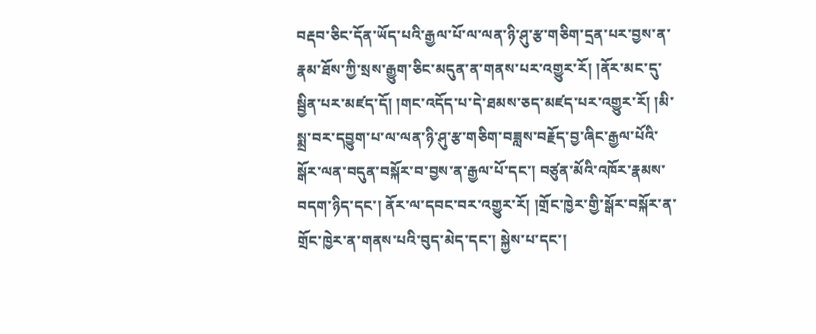བརྡབ་ཅིང་དོན་ཡོད་པའི་རྒྱལ་པོ་ལ་ལན་ཉི་ཤུ་རྩ་གཅིག་དྲན་པར་བྱས་ན་རྣམ་ཐོས་ཀྱི་སྲས་རྒྱུག་ཅིང་མདུན་ན་གནས་པར་འགྱུར་རོ། །ནོར་མང་དུ་སྦྱིན་པར་མཛད་དོ། །གང་འདོད་པ་དེ་ཐམས་ཅད་མཛད་པར་འགྱུར་རོ། །མི་སྨྲ་བར་དབྱུག་པ་ལ་ལན་ཉི་ཤུ་རྩ་གཅིག་བཟླས་བརྗོད་བྱ་ཞིང་རྒྱལ་པོའི་སྒོར་ལན་བདུན་བསྐོར་བ་བྱས་ན་རྒྱལ་པོ་དང་། བཙུན་མོའི་འཁོར་རྣམས་བདག་ཉིད་དང་། ནོར་ལ་དབང་བར་འགྱུར་རོ། །གྲོང་ཁྱེར་གྱི་སྒོར་བསྐོར་ན་གྲོང་ཁྱེར་ན་གནས་པའི་བུད་མེད་དང་། སྐྱེས་པ་དང་།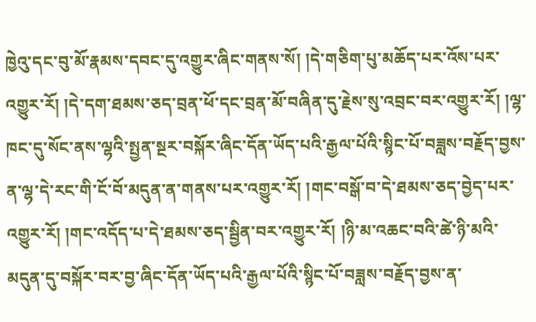ཁྱེའུ་དང་བུ་མོ་རྣམས་དབང་དུ་འགྱུར་ཞིང་གནས་སོ། །དེ་གཅིག་པུ་མཆོད་པར་འོས་པར་འགྱུར་རོ། །དེ་དག་ཐམས་ཅད་བྲན་ཕོ་དང་བྲན་མོ་བཞིན་དུ་རྗེས་སུ་འབྲང་བར་འགྱུར་རོ། །ལྷ་ཁང་དུ་སོང་ནས་ལྷའི་སྤྱན་སྔར་བསྐོར་ཞིང་དོན་ཡོད་པའི་རྒྱལ་པོའི་སྙིང་པོ་བཟླས་བརྗོད་བྱས་ན་ལྷ་དེ་རང་གི་ངོ་བོ་མདུན་ན་གནས་པར་འགྱུར་རོ། །གང་བསྒོ་བ་དེ་ཐམས་ཅད་བྱེད་པར་འགྱུར་རོ། །གང་འདོད་པ་དེ་ཐམས་ཅད་སྦྱིན་བར་འགྱུར་རོ། །ཉི་མ་འཆང་བའི་ཚེ་ཉི་མའི་མདུན་དུ་བསྐོར་བར་བྱ་ཞིང་དོན་ཡོད་པའི་རྒྱལ་པོའི་སྙིང་པོ་བཟླས་བརྗོད་བྱས་ན་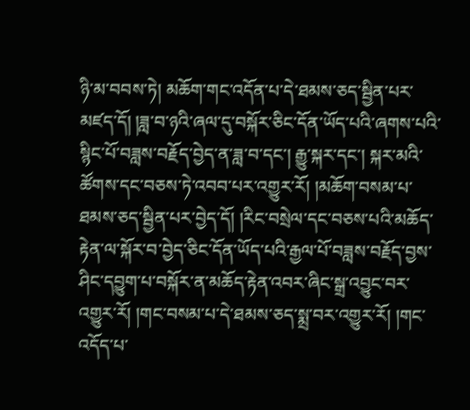ཉི་མ་བབས་ཏེ། མཆོག་གང་འདོན་པ་དེ་ཐམས་ཅད་སྦྱིན་པར་མཛད་དོ། །ཟླ་བ་ཉའི་ཞལ་དུ་བསྐོར་ཅིང་དོན་ཡོད་པའི་ཞགས་པའི་སྙིང་པོ་བཟླས་བརྗོད་བྱེད་ན་ཟླ་བ་དང་། རྒྱུ་སྐར་དང་། སྐར་མའི་ཚོགས་དང་བཅས་ཏེ་འབབ་པར་འགྱུར་རོ། །མཆོག་བསམ་པ་ཐམས་ཅད་སྦྱིན་པར་བྱེད་དོ། །རིང་བསྲེལ་དང་བཅས་པའི་མཆོད་རྟེན་ལ་སྐོར་བ་བྱེད་ཅིང་དོན་ཡོད་པའི་རྒྱལ་པོ་བཟླས་བརྗོད་བྱས་ཤིང་དབྱུག་པ་བསྐོར་ན་མཆོད་རྟེན་འབར་ཞིང་སྒྲ་འབྱུང་བར་འགྱུར་རོ། །གང་བསམ་པ་དེ་ཐམས་ཅད་སྨྲ་བར་འགྱུར་རོ། །གང་འདོད་པ་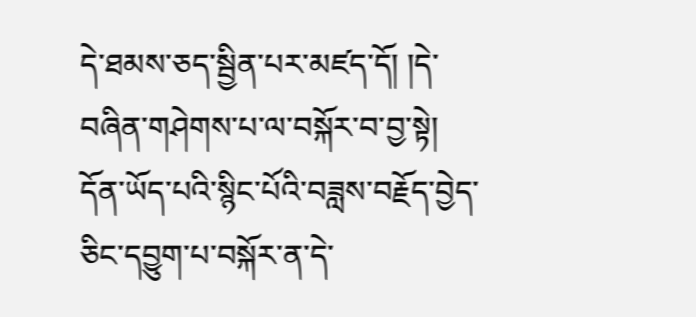དེ་ཐམས་ཅད་སྦྱིན་པར་མཛད་དོ། །དེ་བཞིན་གཤེགས་པ་ལ་བསྐོར་བ་བྱ་སྟེ། དོན་ཡོད་པའི་སྙིང་པོའི་བཟླས་བརྗོད་བྱེད་ཅིང་དབྱུག་པ་བསྐོར་ན་དེ་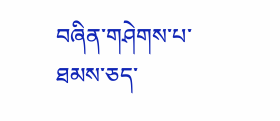བཞིན་གཤེགས་པ་ཐམས་ཅད་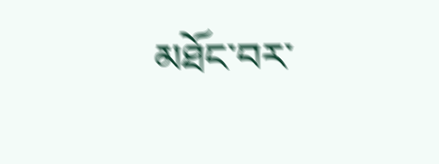མཐོང་བར་